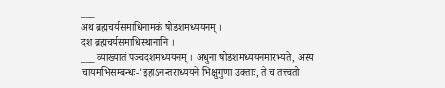___
अथ ब्रह्मचर्यसमाधिनामकं षोडशमध्ययनम् ।
दश ब्रह्मचर्यसमाधिस्थानानि ।
___ व्याख्यातं पञ्चदशमध्ययनम् । अधुना षोडशमध्ययनमारभ्यते, अस्य चायमभिसम्बन्धः-'इहाऽनन्तराध्ययने भिक्षुगुणा उक्ताः, ते च तत्त्वतो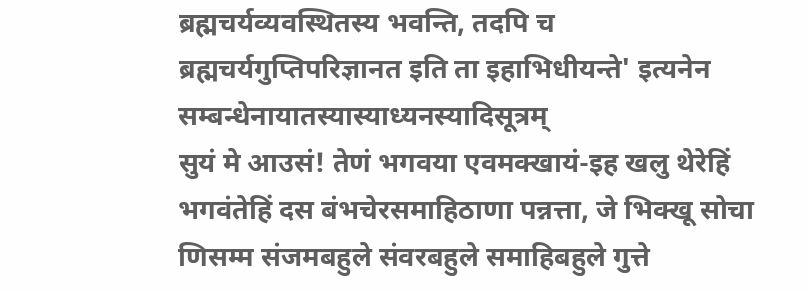ब्रह्मचर्यव्यवस्थितस्य भवन्ति, तदपि च ब्रह्मचर्यगुप्तिपरिज्ञानत इति ता इहाभिधीयन्ते' इत्यनेन सम्बन्धेनायातस्यास्याध्यनस्यादिसूत्रम्
सुयं मे आउसं! तेणं भगवया एवमक्खायं-इह खलु थेरेहिं भगवंतेहिं दस बंभचेरसमाहिठाणा पन्नत्ता, जे भिक्खू सोचा णिसम्म संजमबहुले संवरबहुले समाहिबहुले गुत्ते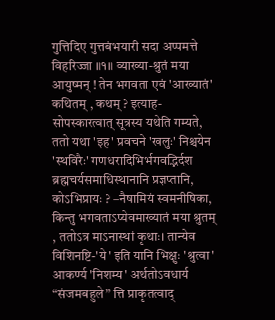गुत्तिदिए गुत्तबंभयारी सदा अप्पमत्ते विहरिज्जा ॥१॥ व्याख्या-श्रुतं मया आयुष्मन् ! तेन भगवता एवं 'आख्यातं' कथितम् , कथम् ? इत्याह-सोपस्कारत्वात् सूत्रस्य यथेति गम्यते, ततो यथा 'इह' प्रवचने 'खलुः' निश्चयेन 'स्थविरैः' गणधरादिभिर्भगवद्भिर्दश ब्रह्मचर्यसमाधिस्थानानि प्रज्ञप्तानि, कोऽभिप्रायः ? –नैषामियं स्वमनीषिका, किन्तु भगवताऽप्येवमाख्यातं मया श्रुतम् , ततोऽत्र माऽनास्थां कृथाः। तान्येव विशिनष्टि-'ये' इति यानि भिक्षुः 'श्रुत्वा' आकर्ण्य 'निशम्य' अर्थतोऽवधार्य “संजमबहुले” त्ति प्राकृतत्वाद्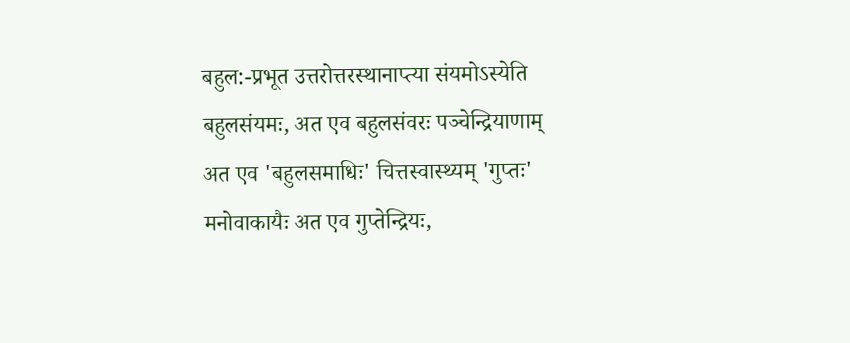बहुल:-प्रभूत उत्तरोत्तरस्थानाप्त्या संयमोऽस्येति बहुलसंयमः, अत एव बहुलसंवरः पञ्चेन्द्रियाणाम् अत एव 'बहुलसमाधिः' चित्तस्वास्थ्यम् 'गुप्तः' मनोवाकायैः अत एव गुप्तेन्द्रियः,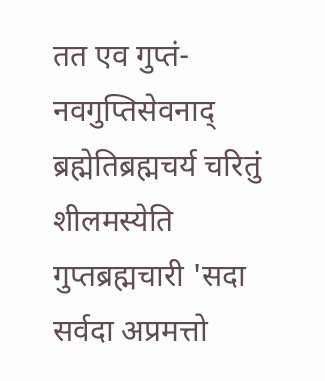तत एव गुप्तं-नवगुप्तिसेवनाद् ब्रह्मेतिब्रह्मचर्य चरितुं शीलमस्येति गुप्तब्रह्मचारी 'सदा सर्वदा अप्रमत्तो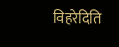विहरेदिति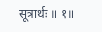सूत्रार्थः ॥ १॥